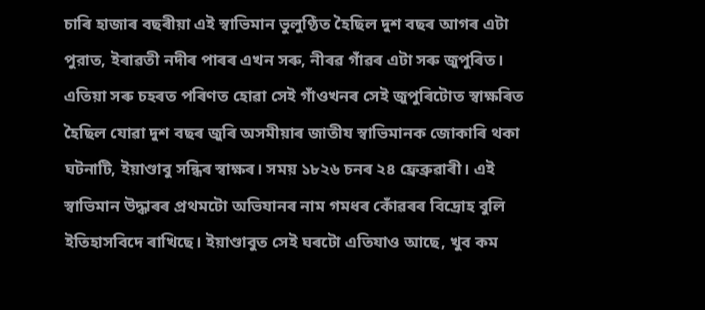চাৰি হাজাৰ বছৰীয়া এই স্বাভিমান ভুলুণ্ঠিত হৈছিল দুশ বছৰ আগৰ এটা পুরাত, ইৰাৱতী নদীৰ পাৰৰ এখন সৰু, নীৰৱ গাঁৱৰ এটা সৰু জুপুৰিত। এতিয়া সৰু চহৰত পৰিণত হোৱা সেই গাঁওখনৰ সেই জুপুৰিটোত স্বাক্ষৰিত হৈছিল যোৱা দুশ বছৰ জুৰি অসমীয়াৰ জাতীয স্বাভিমানক জোকাৰি থকা ঘটনাটি, ইয়াণ্ডাবু সন্ধিৰ স্বাক্ষৰ। সময় ১৮২৬ চনৰ ২৪ ফ্রেব্ৰুৱাৰী। এই স্বাভিমান উদ্ধাৰৰ প্ৰথমটো অভিযানৰ নাম গমধৰ কোঁৱৰৰ বিদ্ৰোহ বুলি ইতিহাসবিদে ৰাখিছে। ইয়াণ্ডাবুত সেই ঘৰটো এতিযাও আছে, খুব কম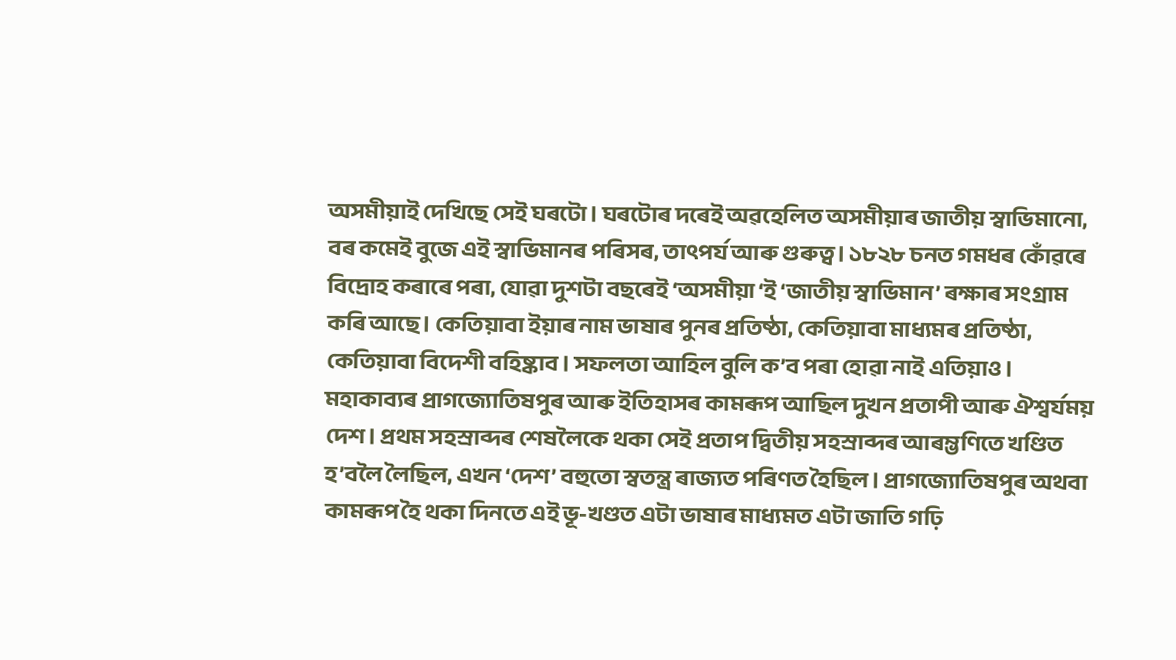অসমীয়াই দেখিছে সেই ঘৰটো। ঘৰটোৰ দৰেই অৱহেলিত অসমীয়াৰ জাতীয় স্বাভিমানো, বৰ কমেই বুজে এই স্বাভিমানৰ পৰিসৰ, তাৎপর্য আৰু গুৰুত্ব। ১৮২৮ চনত গমধৰ কোঁৱৰে বিদ্ৰোহ কৰাৰে পৰা, যোৱা দুশটা বছৰেই ‘অসমীয়া ‘ই ‘জাতীয় স্বাভিমান’ ৰক্ষাৰ সংগ্ৰাম কৰি আছে। কেতিয়াবা ইয়াৰ নাম ভাষাৰ পুনৰ প্রতিষ্ঠা, কেতিয়াবা মাধ্যমৰ প্রতিষ্ঠা, কেতিয়াবা বিদেশী বহিষ্কাব। সফলতা আহিল বুলি ক’ব পৰা হোৱা নাই এতিয়াও। মহাকাব্যৰ প্রাগজ্যোতিষপুৰ আৰু ইতিহাসৰ কামৰূপ আছিল দুখন প্রতাপী আৰু ঐশ্বর্যময় দেশ। প্রথম সহস্রাব্দৰ শেষলৈকে থকা সেই প্রতাপ দ্বিতীয় সহস্রাব্দৰ আৰম্ভণিতে খণ্ডিত হ’বলৈ লৈছিল, এখন ‘দেশ’ বহুতো স্বতন্ত্র ৰাজ্যত পৰিণত হৈছিল। প্রাগজ্যোতিষপুৰ অথবা কামৰূপ হৈ থকা দিনতে এই ভূ-খণ্ডত এটা ভাষাৰ মাধ্যমত এটা জাতি গঢ়ি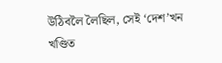উঠিবলৈ লৈছিল, সেই ‘দেশ’খন খণ্ডিত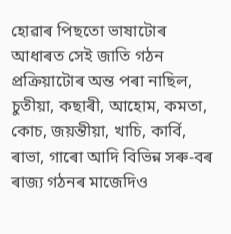হোৱাৰ পিছতো ভাষাটোৰ আধাৰত সেই জাতি গঠন প্রক্রিয়াটোৰ অন্ত পৰা নাছিল, চুতীয়া, কছাৰী, আহোম, কমতা, কোচ, জয়ন্তীয়া, খাচি, কাৰ্বি, ৰাভা, গাৰো আদি বিভিন্ন সৰু-বৰ ৰাজ্য গঠনৰ মাজেদিও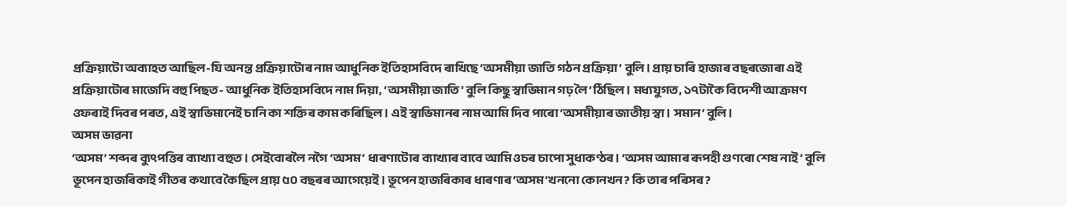প্রক্রিয়াটো অব্যাহত আছিল-যি অনন্ত প্ৰক্ৰিয়াটোৰ নাম আধুনিক ইতিহাসবিদে ৰাখিছে ‘অসমীয়া জাতি গঠন প্রক্রিয়া’ বুলি। প্রায় চাৰি হাজাৰ বছৰজোৰা এই প্ৰক্ৰিয়াটোৰ মাজেদি বহু পিছত- আধুনিক ইতিহাসবিদে নাম দিয়া, ‘অসমীয়া জাতি’ বুলি কিছু স্বাভিমান গঢ় লৈ ‘ঠিছিল। মধ্যযুগত, ১৭টাকৈ বিদেশী আক্রমণ ওফৰাই দিবৰ পৰত, এই স্বাভিমানেই চানি কা শক্তিৰ কাম কৰিছিল। এই স্বাভিমানৰ নাম আমি দিব পাৰো ‘অসমীয়াৰ জাতীয় স্বা। সমান’ বুলি।
অসম ভাৱনা
‘অসম’ শব্দৰ ব্যুৎপত্তিৰ ব্যাখ্যা বহুত। সেইবোৰলৈ নগৈ ‘অসম’ ধাৰণাটোৰ ব্যাখ্যাৰ বাবে আমি ওচৰ চাপো সুধাকণ্ঠৰ। ‘অসম আমাৰ ৰূপহী গুণৰো শেষ নাই’ বুলি ভূপেন হাজৰিকাই গীতৰ কথাবে কৈছিল প্রায় ৫০ বছৰৰ আগেয়েই। ভূপেন হাজৰিকাৰ ধাৰণাৰ ‘অসম’খননো কোনখন? কি তাৰ পৰিসৰ?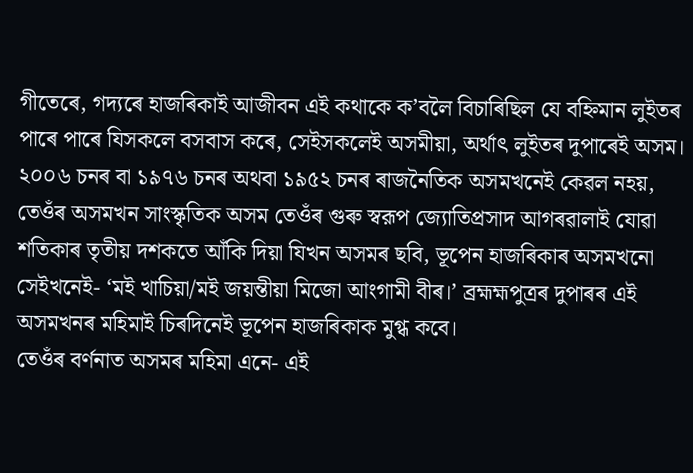গীতেৰে, গদ্যৰে হাজৰিকাই আজীবন এই কথাকে ক’বলৈ বিচাৰিছিল যে বহ্নিমান লুইতৰ পাৰে পাৰে যিসকলে বসবাস কৰে, সেইসকলেই অসমীয়া, অর্থাৎ লুইতৰ দুপাৰেই অসম। ২০০৬ চনৰ বা ১৯৭৬ চনৰ অথবা ১৯৫২ চনৰ ৰাজনৈতিক অসমখনেই কেৱল নহয়, তেওঁৰ অসমখন সাংস্কৃতিক অসম তেওঁৰ গুৰু স্বরূপ জ্যোতিপ্রসাদ আগৰৱালাই যোৱা শতিকাৰ তৃতীয় দশকতে আঁকি দিয়া যিখন অসমৰ ছবি, ভূপেন হাজৰিকাৰ অসমখনো সেইখনেই- ‘মই খাচিয়া/মই জয়ন্তীয়া মিজো আংগামী বীৰ।’ ব্ৰহ্মহ্মপুত্ৰৰ দুপাৰৰ এই অসমখনৰ মহিমাই চিৰদিনেই ভূপেন হাজৰিকাক মুগ্ধ কবে।
তেওঁৰ বৰ্ণনাত অসমৰ মহিমা এনে- এই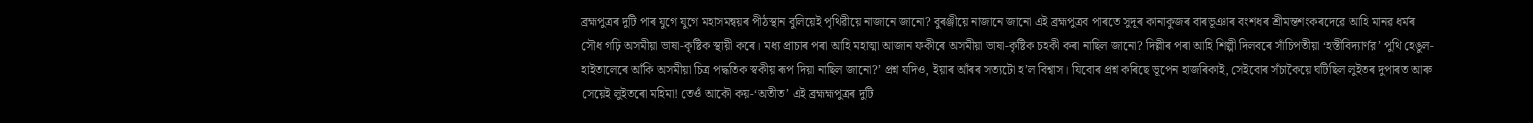ব্রহ্মপুত্ৰৰ দুটি পাৰ যুগে যুগে মহাসমন্বয়ৰ পীঠস্থান বুলিয়েই পৃথিৱীয়ে নাজানে জানো? বুৰঞ্জীয়ে নাজানে জানো এই ব্রহ্মপুত্রব পাৰতে সুদূৰ কানাকুজৰ বাৰভূঞাৰ বংশধৰ শ্ৰীমন্তশংকৰদেৱে আহি মানৱ ধৰ্মৰ সৌধ গঢ়ি অসমীয়া ভাষা-কৃষ্টিক স্থায়ী কৰে। মধ্য প্ৰাচাৰ পৰা আহি মহাত্মা আজান ফকীৰে অসমীয়া ভাষা-কৃষ্টিক চহকী কৰা নাছিল জানো? দিল্লীৰ পৰা আহি শিল্পী দিলবৰে সাঁচিপতীয়া ‘হস্তীবিদ্যার্ণর’ পুথি হেঙুল-হাইতালেৰে আঁকি অসমীয়া চিত্র পদ্ধতিক স্বকীয় ৰূপ দিয়া নাছিল জানো?’ প্রশ্ন যদিও, ইয়াৰ আঁৰৰ সত্যটো হ’ল বিশ্বাস। যিবোৰ প্রশ্ন কৰিছে ভূপেন হাজৰিকাই, সেইবোৰ সঁচাকৈয়ে ঘটিছিল লুইতৰ দুপাৰত আৰু সেয়েই লুইতৰো মহিমা! তেওঁ আকৌ কয়-‘অতীত’ এই ব্রহ্মহ্মপুত্রৰ দুটি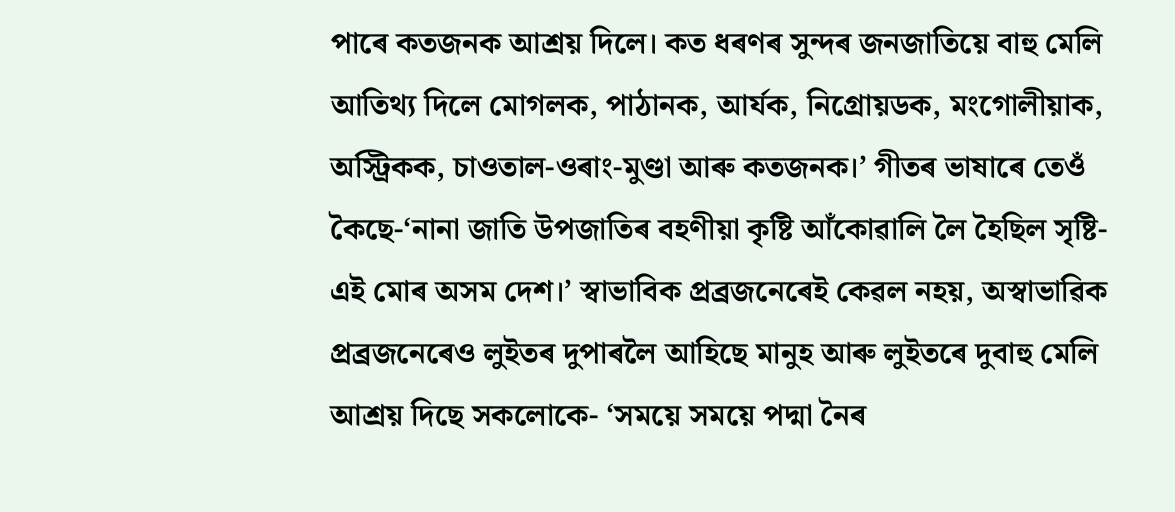পাৰে কতজনক আশ্রয় দিলে। কত ধৰণৰ সুন্দৰ জনজাতিয়ে বাহু মেলি আতিথ্য দিলে মোগলক, পাঠানক, আর্যক, নিগ্রোয়ডক, মংগোলীয়াক, অস্ট্রিকক, চাওতাল-ওৰাং-মুণ্ডা আৰু কতজনক।’ গীতৰ ভাষাৰে তেওঁ কৈছে-‘নানা জাতি উপজাতিৰ বহণীয়া কৃষ্টি আঁকোৱালি লৈ হৈছিল সৃষ্টি-এই মোৰ অসম দেশ।’ স্বাভাবিক প্রব্রজনেৰেই কেৱল নহয়, অস্বাভাৱিক প্ৰব্ৰজনেৰেও লুইতৰ দুপাৰলৈ আহিছে মানুহ আৰু লুইতৰে দুবাহু মেলি আশ্রয় দিছে সকলোকে- ‘সময়ে সময়ে পদ্মা নৈৰ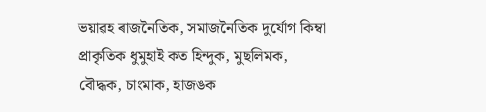ভয়াৱহ ৰাজনৈতিক, সমাজনৈতিক দুর্যোগ কিম্বা প্রাকৃতিক ধুমুহাই কত হিন্দুক, মুছলিমক, বৌদ্ধক, চাংমাক, হাজঙক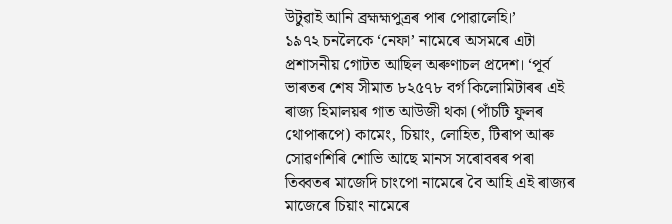উটুৱাই আনি ব্রহ্মহ্মপুত্ৰৰ পাৰ পোৱালেহি।’
১৯৭২ চনলৈকে ‘নেফা’ নামেৰে অসমৰে এটা প্রশাসনীয় গোটত আছিল অৰুণাচল প্রদেশ। ‘পূর্ব ভাৰতৰ শেষ সীমাত ৮২৫৭৮ বর্গ কিলোমিটাৰৰ এই ৰাজ্য হিমালয়ৰ গাত আউজী থকা (পাঁচটি ফুলৰ থোপাৰূপে) কামেং, চিয়াং, লোহিত, টিৰাপ আৰু সোৱণশিৰি শোভি আছে মানস সৰোবৰৰ পৰা তিব্বতৰ মাজেদি চাংপো নামেৰে বৈ আহি এই ৰাজ্যৰ মাজেৰে চিয়াং নামেৰে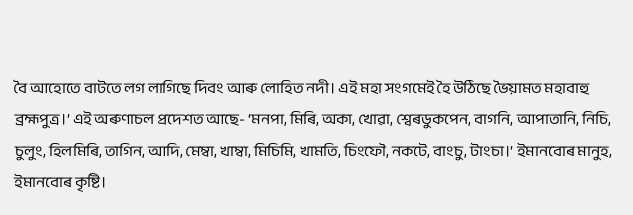বৈ আহোতে বাটতে লগ লাগিছে দিবং আৰু লোহিত নদী। এই মহা সংগমেই হৈ উঠিছে ভৈয়ামত মহাবাহু ব্রহ্মপুত্র।’ এই অৰুণাচল প্রদেশত আছে- ‘মনপা, মিৰি, অকা, খোৱা, শ্বেৰডুকপেন, বাগনি, আপাতানি, নিচি, চুলুং, হিলমিৰি, তাগিন, আদি, মেম্বা, খাম্বা, মিচিমি, খামতি, চিংফৌ, নকটে, বাংচু, টাংচা।’ ইমানবোৰ মানুহ, ইমানবোৰ কৃষ্টি।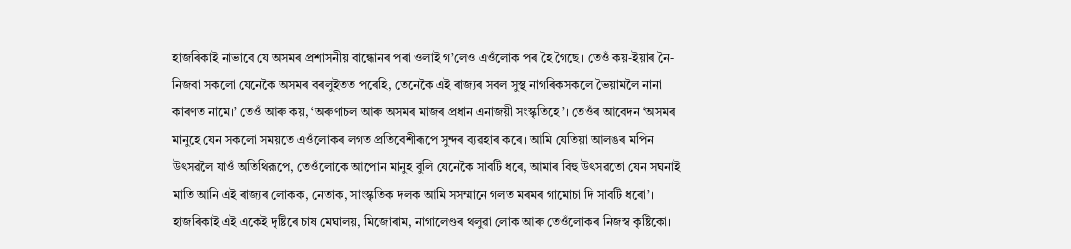হাজৰিকাই নাভাবে যে অসমৰ প্ৰশাসনীয় বান্ধোনৰ পৰা ওলাই গ’লেও এওঁলোক পৰ হৈ গৈছে। তেওঁ কয়-ইয়াৰ নৈ-নিজবা সকলো যেনেকৈ অসমৰ বৰলুইতত পৰেহি, তেনেকৈ এই ৰাজ্যৰ সবল সুস্থ নাগৰিকসকলে ভৈয়ামলৈ নানা কাৰণত নামে।’ তেওঁ আৰু কয়, ‘অৰুণাচল আৰু অসমৰ মাজৰ প্রধান এনাজয়ী সংস্কৃতিহে’। তেওঁৰ আবেদন ‘অসমৰ মানুহে যেন সকলো সময়তে এওঁলোকৰ লগত প্রতিবেশীৰূপে সুন্দৰ ব্যৱহাৰ কৰে। আমি যেতিয়া আলঙৰ মপিন উৎসৱলৈ যাওঁ অতিথিরূপে, তেওঁলোকে আপোন মানুহ বুলি যেনেকৈ সাবটি ধৰে, আমাৰ বিহু উৎসৱতো যেন সঘনাই মাতি আনি এই ৰাজ্যৰ লোকক, নেতাক, সাংস্কৃতিক দলক আমি সসম্মানে গলত মৰমৰ গামোচা দি সাবটি ধৰো’। হাজৰিকাই এই একেই দৃষ্টিৰে চাষ মেঘালয়, মিজোৰাম, নাগালেণ্ডৰ থলুৱা লোক আৰু তেওঁলোকৰ নিজস্ব কৃষ্টিকো।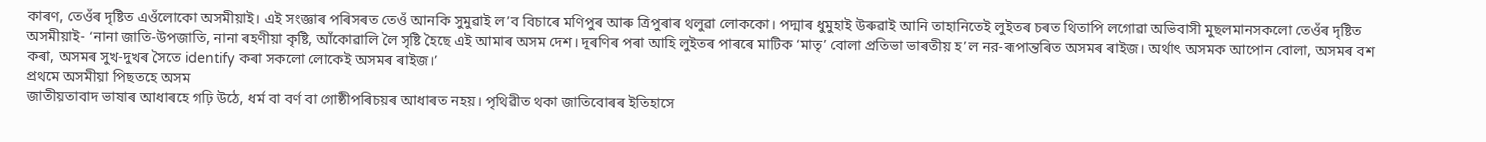কাৰণ, তেওঁৰ দৃষ্টিত এওঁলোকো অসমীয়াই। এই সংজ্ঞাৰ পৰিসৰত তেওঁ আনকি সুমুৱাই ল’ব বিচাৰে মণিপুৰ আৰু ত্ৰিপুৰাৰ থলুৱা লোককো। পদ্মাৰ ধুমুহাই উৰুৱাই আনি তাহানিতেই লুইতৰ চৰত থিতাপি লগোৱা অভিবাসী মুছলমানসকলো তেওঁৰ দৃষ্টিত অসমীয়াই- ‘নানা জাতি-উপজাতি, নানা ৰহণীয়া কৃষ্টি, আঁকোৱালি লৈ সৃষ্টি হৈছে এই আমাৰ অসম দেশ। দূৰণিৰ পৰা আহি লুইতৰ পাৰৰে মাটিক ‘মাতৃ’ বোলা প্রতিভা ভাৰতীয় হ’ল নর-ৰূপান্তৰিত অসমৰ ৰাইজ। অর্থাৎ অসমক আপোন বোলা, অসমৰ বশ কৰা, অসমৰ সুখ-দুখৰ সৈতে identify কৰা সকলো লোকেই অসমৰ ৰাইজ।’
প্রথমে অসমীয়া পিছতহে অসম
জাতীয়তাবাদ ভাষাৰ আধাৰহে গঢ়ি উঠে, ধর্ম বা বর্ণ বা গোষ্ঠীপৰিচয়ৰ আধাৰত নহয়। পৃথিৱীত থকা জাতিবোৰৰ ইতিহাসে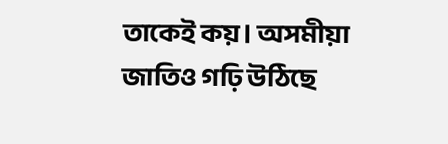তাকেই কয়। অসমীয়া জাতিও গঢ়ি উঠিছে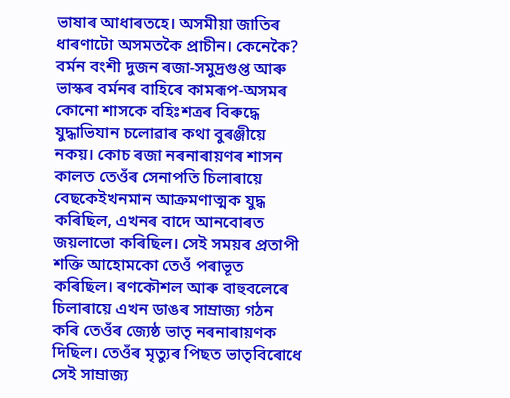ভাষাৰ আধাৰতহে। অসমীয়া জাতিৰ ধাৰণাটো অসমতকৈ প্রাচীন। কেনেকৈ? বর্মন বংশী দুজন ৰজা-সমুদ্রগুপ্ত আৰু ভাস্কৰ বৰ্মনৰ বাহিৰে কামৰূপ-অসমৰ কোনো শাসকে বহিঃশত্ৰৰ বিৰুদ্ধে যুদ্ধাভিযান চলোৱাৰ কথা বুৰঞ্জীয়ে নকয়। কোচ ৰজা নৰনাৰায়ণৰ শাসন কালত তেওঁৰ সেনাপতি চিলাৰায়ে বেছকেইখনমান আক্রমণাত্মক যুদ্ধ কৰিছিল, এখনৰ বাদে আনবোৰত জয়লাভো কৰিছিল। সেই সময়ৰ প্ৰতাপী শক্তি আহোমকো তেওঁ পৰাভূত কৰিছিল। ৰণকৌশল আৰু বাহুবলেৰে চিলাৰায়ে এখন ডাঙৰ সাম্রাজ্য গঠন কৰি তেওঁৰ জ্যেষ্ঠ ভাতৃ নৰনাৰায়ণক দিছিল। তেওঁৰ মৃত্যুৰ পিছত ভাতৃবিৰোধে সেই সাম্রাজ্য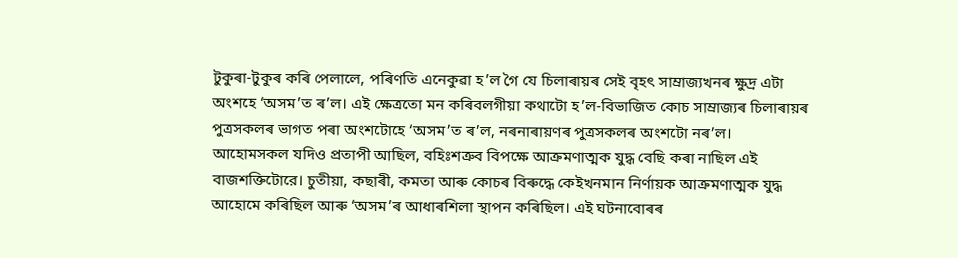টুকুৰা-টুকুৰ কৰি পেলালে, পৰিণতি এনেকুৱা হ’ল গৈ যে চিলাৰায়ৰ সেই বৃহৎ সাম্ৰাজ্যখনৰ ক্ষুদ্ৰ এটা অংশহে ‘অসম’ত ৰ’ল। এই ক্ষেত্রতো মন কৰিবলগীয়া কথাটো হ’ল-বিভাজিত কোচ সাম্ৰাজ্যৰ চিলাৰায়ৰ পুত্ৰসকলৰ ভাগত পৰা অংশটোহে ‘অসম’ত ৰ’ল, নৰনাৰায়ণৰ পুত্ৰসকলৰ অংশটো নৰ’ল। আহোমসকল যদিও প্রতাপী আছিল, বহিঃশত্রুব বিপক্ষে আক্রমণাত্মক যুদ্ধ বেছি কৰা নাছিল এই বাজশক্তিটোরে। চুতীয়া, কছাৰী, কমতা আৰু কোচৰ বিৰুদ্ধে কেইখনমান নির্ণায়ক আক্রমণাত্মক যুদ্ধ আহোমে কৰিছিল আৰু ‘অসম’ৰ আধাৰশিলা স্থাপন কৰিছিল। এই ঘটনাবোৰৰ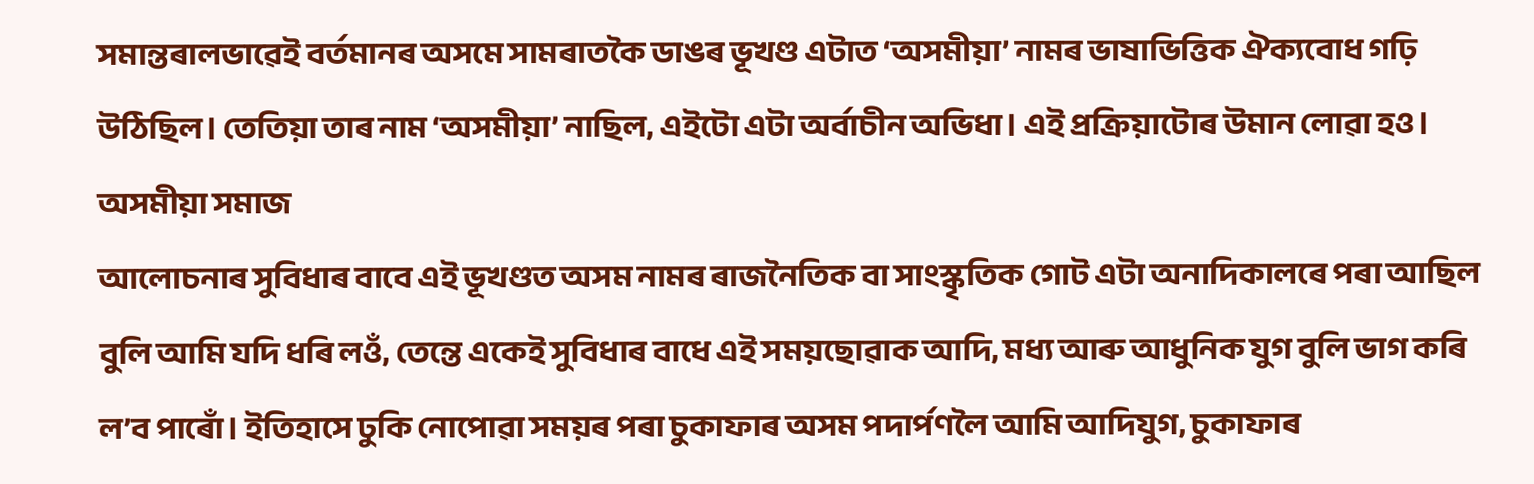সমান্তৰালভাৱেই বৰ্তমানৰ অসমে সামৰাতকৈ ডাঙৰ ভূখণ্ড এটাত ‘অসমীয়া’ নামৰ ভাষাভিত্তিক ঐক্যবোধ গঢ়ি উঠিছিল। তেতিয়া তাৰ নাম ‘অসমীয়া’ নাছিল, এইটো এটা অর্বাচীন অভিধা। এই প্রক্রিয়াটোৰ উমান লোৱা হও।
অসমীয়া সমাজ
আলোচনাৰ সুবিধাৰ বাবে এই ভূখণ্ডত অসম নামৰ ৰাজনৈতিক বা সাংস্কৃতিক গোট এটা অনাদিকালৰে পৰা আছিল বুলি আমি যদি ধৰি লওঁ, তেন্তে একেই সুবিধাৰ বাধে এই সময়ছোৱাক আদি, মধ্য আৰু আধুনিক যুগ বুলি ভাগ কৰি ল’ব পাৰোঁ। ইতিহাসে ঢুকি নোপোৱা সময়ৰ পৰা চুকাফাৰ অসম পদার্পণলৈ আমি আদিযুগ, চুকাফাৰ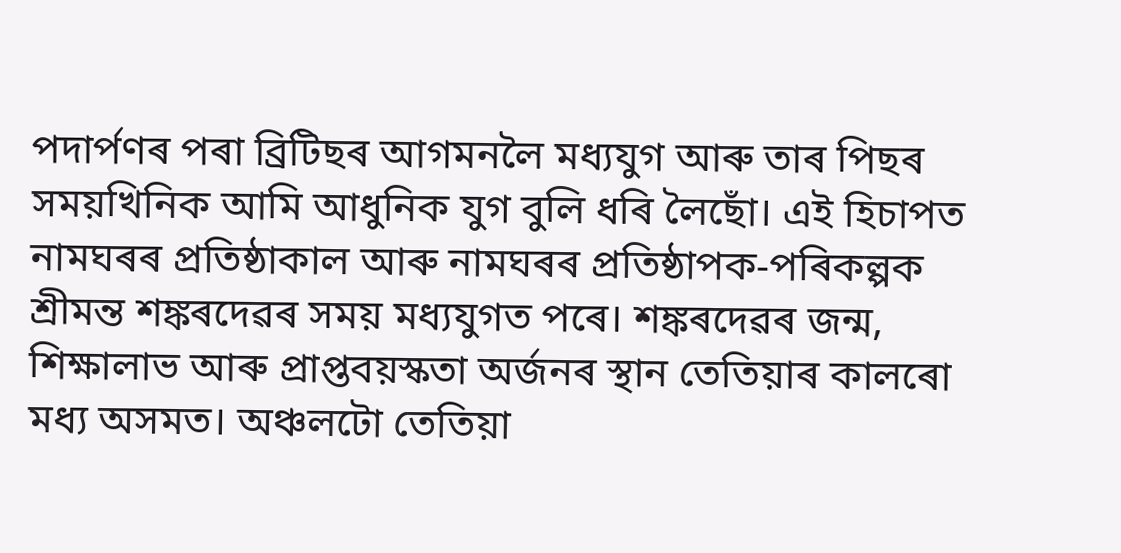পদার্পণৰ পৰা ব্ৰিটিছৰ আগমনলৈ মধ্যযুগ আৰু তাৰ পিছৰ সময়খিনিক আমি আধুনিক যুগ বুলি ধৰি লৈছোঁ। এই হিচাপত নামঘৰৰ প্ৰতিষ্ঠাকাল আৰু নামঘৰৰ প্ৰতিষ্ঠাপক-পৰিকল্পক শ্রীমন্ত শঙ্কৰদেৱৰ সময় মধ্যযুগত পৰে। শঙ্কৰদেৱৰ জন্ম, শিক্ষালাভ আৰু প্রাপ্তবয়স্কতা অৰ্জনৰ স্থান তেতিয়াৰ কালৰো মধ্য অসমত। অঞ্চলটো তেতিয়া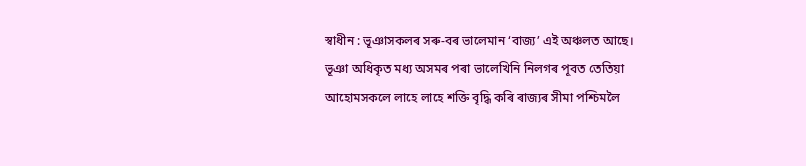স্বাধীন : ভূঞাসকলৰ সৰু-বৰ ভালেমান ‘বাজ্য’ এই অঞ্চলত আছে। ভূঞা অধিকৃত মধ্য অসমৰ পৰা ভালেখিনি নিলগৰ পূবত তেতিয়া আহোমসকলে লাহে লাহে শক্তি বৃদ্ধি কৰি ৰাজ্যৰ সীমা পশ্চিমলৈ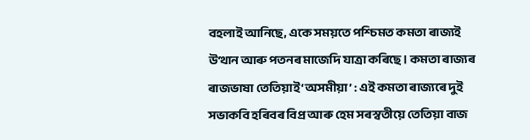বহলাই আনিছে, একে সময়তে পশ্চিমত কমতা ৰাজ্যই উত্থান আৰু পতনৰ মাজেদি যাত্রা কৰিছে। কমতা ৰাজ্যৰ ৰাজভাষা তেতিয়াই ‘অসমীয়া’ : এই কমতা ৰাজ্যৰে দুই সভাকবি হৰিবৰ বিপ্ৰ আৰু হেম সৰস্বতীয়ে তেতিয়া বাজ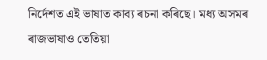নির্দেশত এই ভাষাত কাব্য ৰচনা কৰিছে। মধ্য অসমৰ ৰাজভাষাও তেতিয়া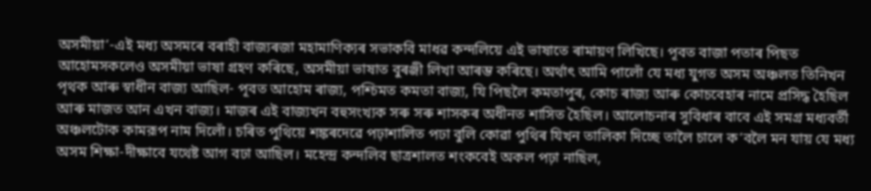অসমীয়া’-এই মধ্য অসমৰে বৰাহী বাজ্যৰজা মহামাণিক্যৰ সভাকবি মাধৱ কন্দলিয়ে এই ভাষাতে ৰামায়ণ লিখিছে। পূবত বাজা পতাৰ পিছত আহোমসকলেও অসমীয়া ভাষা গ্ৰহণ কৰিছে, অসমীয়া ভাষাত বুৰঞ্জী লিখা আৰম্ভ কৰিছে। অর্থাৎ আমি পালোঁ যে মধ্য যুগত অসম অঞ্চলত তিনিখন পৃথক আৰু স্বাধীন বাজ্য আছিল- পূবত আহোম ৰাজ্য, পশ্চিমত কমতা বাজ্য, যি পিছলৈ কমতাপুৰ, কোচ ৰাজ্য আৰু কোচবেহাৰ নামে প্রসিদ্ধ হৈছিল আৰু মাজত আন এখন বাজ্য। মাজৰ এই বাজ্যখন বহুসংখ্যক সৰু সৰু শাসকৰ অধীনত শাসিত হৈছিল। আলোচনাৰ সুবিধাৰ বাবে এই সমগ্র মধ্যবর্তী অঞ্চলটোক কামরূপ নাম দিলোঁ। চৰিত পুথিয়ে শঙ্কৰদেৱে পঢ়াশালিত পঢা বুলি কোৱা পুথিৰ যিখন তালিকা দিচ্ছে তালৈ চালে ক’বলৈ মন যায় যে মধ্য অসম শিক্ষা-দীক্ষাবে যথেষ্ট আগ বঢা আছিল। মহেন্দ্র কন্দলিব ছাত্রশালত শংকবেই অকল পঢ়া নাছিল,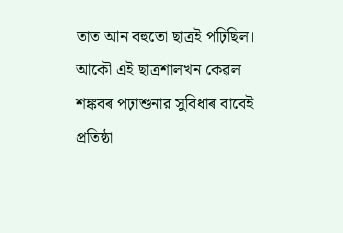তাত আন বহুতো ছাত্রই পঢ়িছিল। আকৌ এই ছাত্রশালখন কেৱল শঙ্কবৰ পঢ়াশুনার সুবিধাৰ বাবেই প্রতিষ্ঠা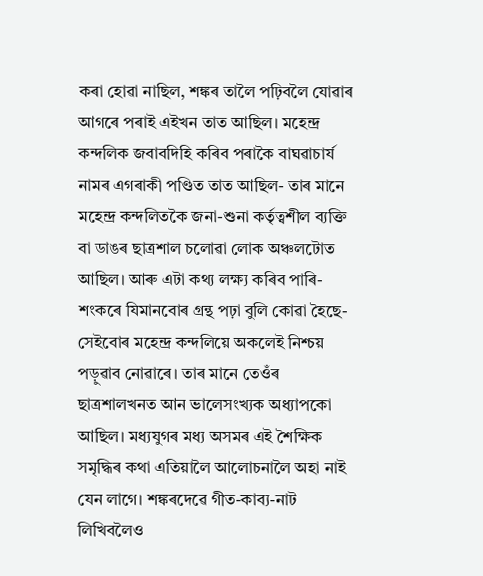কৰা হোৱা নাছিল, শঙ্কৰ তালৈ পঢ়িবলৈ যোৱাৰ আগৰে পৰাই এইখন তাত আছিল। মহেন্দ্র কন্দলিক জবাবদিহি কৰিব পৰাকৈ বাঘৱাচার্য নামৰ এগৰাকী পণ্ডিত তাত আছিল- তাৰ মানে মহেন্দ্র কন্দলিতকৈ জনা-শুনা কর্তৃত্বশীল ব্যক্তি বা ডাঙৰ ছাত্ৰশাল চলোৱা লোক অঞ্চলটোত আছিল। আৰু এটা কথ্য লক্ষ্য কৰিব পাৰি- শংকৰে যিমানবোৰ গ্ৰন্থ পঢ়া বুলি কোৱা হৈছে- সেইবোৰ মহেন্দ্র কন্দলিয়ে অকলেই নিশ্চয় পড়ুৱাব নোৱাৰে। তাৰ মানে তেওঁৰ ছাত্রশালখনত আন ভালেসংখ্যক অধ্যাপকো আছিল। মধ্যযুগৰ মধ্য অসমৰ এই শৈক্ষিক সমৃদ্ধিৰ কথা এতিয়ালৈ আলোচনালৈ অহা নাই যেন লাগে। শঙ্কৰদেৱে গীত-কাব্য-নাট লিখিবলৈও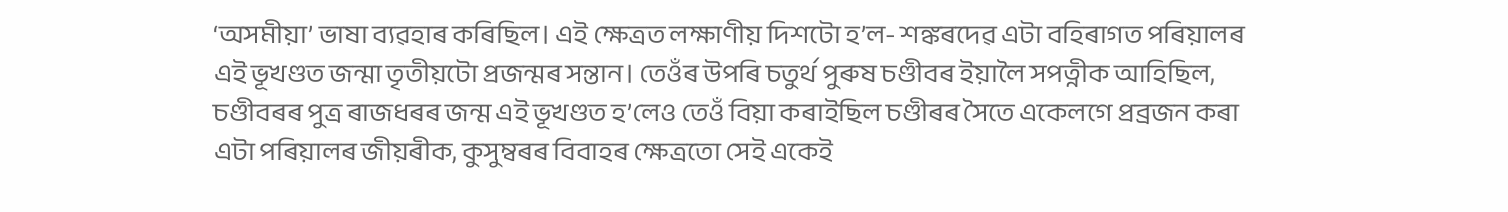‘অসমীয়া’ ভাষা ব্যৱহাৰ কৰিছিল। এই ক্ষেত্রত লক্ষাণীয় দিশটো হ’ল- শঙ্কৰদেৱ এটা বহিৰাগত পৰিয়ালৰ এই ভূখণ্ডত জন্মা তৃতীয়টো প্ৰজন্মৰ সন্তান। তেওঁৰ উপৰি চতুর্থ পুৰুষ চণ্ডীবৰ ইয়ালৈ সপত্নীক আহিছিল, চণ্ডীবৰৰ পুত্ৰ ৰাজধৰৰ জন্ম এই ভূখণ্ডত হ’লেও তেওঁ বিয়া কৰাইছিল চণ্ডীৰৰ সৈতে একেলগে প্রব্রজন কৰা এটা পৰিয়ালৰ জীয়ৰীক, কুসুম্বৰৰ বিবাহৰ ক্ষেত্ৰতো সেই একেই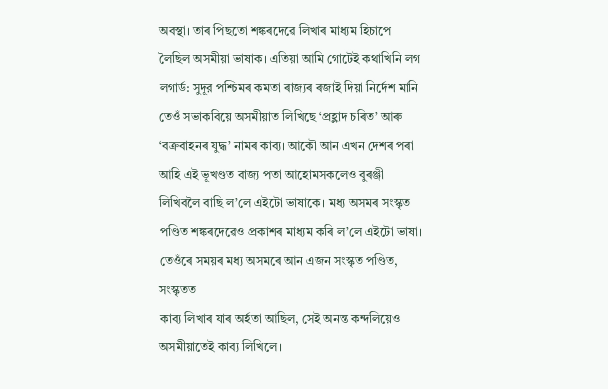অবস্থা। তাৰ পিছতো শঙ্কৰদেৱে লিখাৰ মাধ্যম হিচাপে লৈছিল অসমীয়া ভাষাক। এতিয়া আমি গোটেই কথাখিনি লগ লগার্ড: সুদূর পশ্চিমৰ কমতা ৰাজ্যৰ ৰজাই দিয়া নির্দেশ মানি তেওঁ সভাকবিয়ে অসমীয়াত লিখিছে ‘প্রহ্লাদ চৰিত’ আৰু ‘বক্ৰবাহনৰ যুদ্ধ’ নামৰ কাব্য। আকৌ আন এখন দেশৰ পৰা আহি এই ভূখণ্ডত বাজ্য পতা আহোমসকলেও বুৰঞ্জী লিখিবলৈ বাছি ল’লে এইটো ভাষাকে। মধ্য অসমৰ সংস্কৃত পণ্ডিত শঙ্কৰদেৱেও প্রকাশৰ মাধ্যম কৰি ল’লে এইটো ভাষা। তেওঁৰে সময়ৰ মধ্য অসমৰে আন এজন সংস্কৃত পণ্ডিত, সংস্কৃতত
কাব্য লিখাৰ যাৰ অৰ্হতা আছিল, সেই অনন্ত কন্দলিয়েও অসমীয়াতেই কাব্য লিখিলে।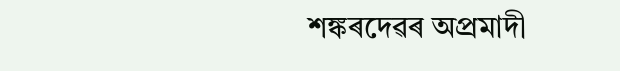শঙ্কৰদেৱৰ অপ্রমাদী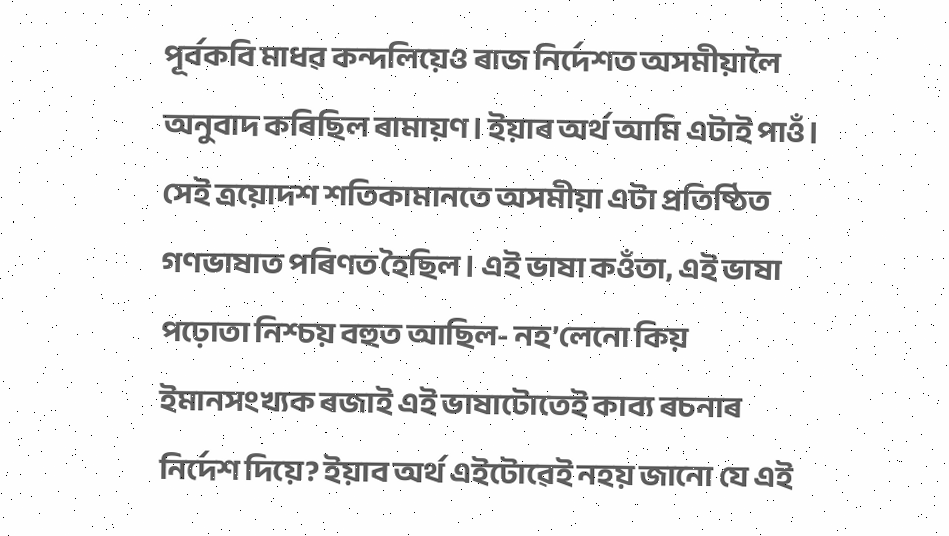পূর্বকবি মাধৱ কন্দলিয়েও ৰাজ নির্দেশত অসমীয়ালৈ অনুবাদ কৰিছিল ৰামায়ণ। ইয়াৰ অৰ্থ আমি এটাই পাওঁ। সেই ত্রয়োদশ শতিকামানতে অসমীয়া এটা প্রতিষ্ঠিত গণভাষাত পৰিণত হৈছিল। এই ভাষা কওঁতা, এই ভাষা পঢ়োতা নিশ্চয় বহুত আছিল- নহ’লেনো কিয় ইমানসংখ্যক ৰজাই এই ভাষাটোতেই কাব্য ৰচনাৰ নির্দেশ দিয়ে? ইয়াব অর্থ এইটোৱেই নহয় জানো যে এই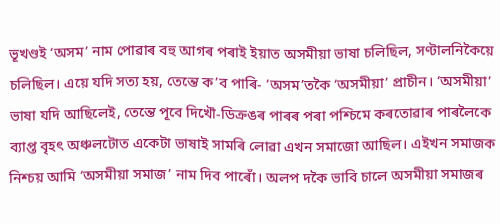ভূখণ্ডই ‘অসম’ নাম পোৱাৰ বহু আগৰ পৰাই ইয়াত অসমীয়া ভাষা চলিছিল, সণ্টালনিকৈয়ে চলিছিল। এয়ে যদি সত্য হয়, তেন্তে ক’ব পাৰি- ‘অসম’তকৈ ‘অসমীয়া’ প্রাচীন। ‘অসমীয়া’ ভাষা যদি আছিলেই, তেন্তে পূবে দিখৌ-ডিক্ৰঙৰ পাৰৰ পৰা পশ্চিমে কৰতোৱাৰ পাৰলৈকে ব্যাপ্ত বৃহৎ অঞ্চলটোত একেটা ভাষাই সামৰি লোৱা এখন সমাজো আছিল। এইখন সমাজক নিশ্চয় আমি ‘অসমীয়া সমাজ’ নাম দিব পাৰোঁ। অলপ দকৈ ভাবি চালে অসমীয়া সমাজৰ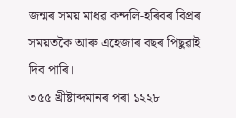জন্মৰ সময় মাধৱ কন্দলি-হৰিবৰ বিপ্ৰৰ সময়তকৈ আৰু এহেজাৰ বছৰ পিছুৱাই দিব পাৰি।
৩৫৫ খ্ৰীষ্টাব্দমানৰ পৰা ১২২৮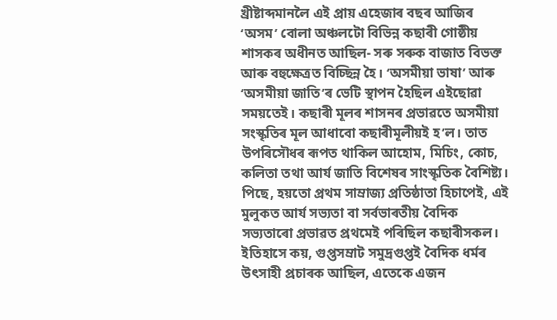খ্রীষ্টাব্দমানলৈ এই প্রায় এহেজাৰ বছৰ আজিৰ ‘অসম’ বোলা অঞ্চলটো বিভিন্ন কছাৰী গোষ্ঠীয় শাসকৰ অধীনত আছিল- সৰু সৰুক বাজাত বিভক্ত আৰু বহুক্ষেত্রত বিচ্ছিন্ন হৈ। ‘অসমীয়া ভাষা’ আৰু ‘অসমীয়া জাতি’ৰ ভেটি স্থাপন হৈছিল এইছোৱা সময়তেই। কছাৰী মূলৰ শাসনৰ প্ৰভাৱতে অসমীয়া সংস্কৃতিৰ মূল আধাবো কছাৰীমূলীয়ই হ’ল। তাত উপৰিসৌধৰ ৰূপত থাকিল আহোম, মিচিং, কোচ, কলিতা তথা আর্য জাতি বিশেষৰ সাংস্কৃতিক বৈশিষ্ট্য। পিছে, হয়তো প্রথম সাম্রাজ্য প্রতিষ্ঠাতা হিচাপেই, এই মুলুকত আর্য সভ্যতা বা সৰ্বভাৰতীয় বৈদিক সভ্যতাৰো প্ৰভাৱত প্রথমেই পৰিছিল কছাৰীসকল। ইতিহাসে কয়, গুপ্তসম্রাট সমুদ্রগুপ্তই বৈদিক ধৰ্মৰ উৎসাহী প্রচাৰক আছিল, এতেকে এজন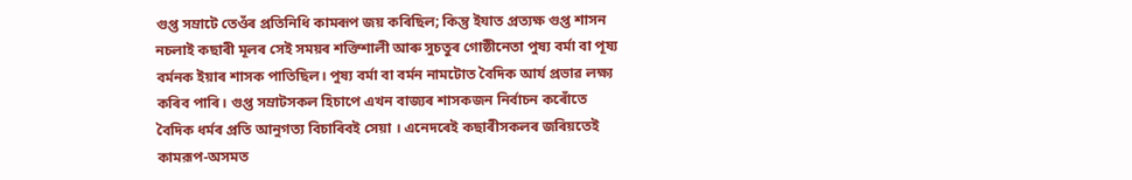গুপ্ত সম্রাটে তেওঁৰ প্ৰতিনিধি কামৰূপ জয় কৰিছিল; কিন্তু ইযাত প্রত্যক্ষ গুপ্ত শাসন নচলাই কছাৰী মূলৰ সেই সময়ৰ শক্তিশালী আৰু সুচতুৰ গোষ্ঠীনেতা পুষ্য বর্মা বা পূষ্য বৰ্মনক ইয়াৰ শাসক পাতিছিল। পুষ্য বর্মা বা বর্মন নামটোত বৈদিক আর্য প্রভাৱ লক্ষ্য কৰিব পাৰি। গুপ্ত সম্রাটসকল হিচাপে এখন বাজ্যৰ শাসকজন নির্বাচন কৰোঁতে বৈদিক ধৰ্মৰ প্রতি আনুগত্য বিচাৰিবই সেয়া । এনেদৰেই কছাৰীসকলৰ জৰিয়তেই কামরূপ-অসমত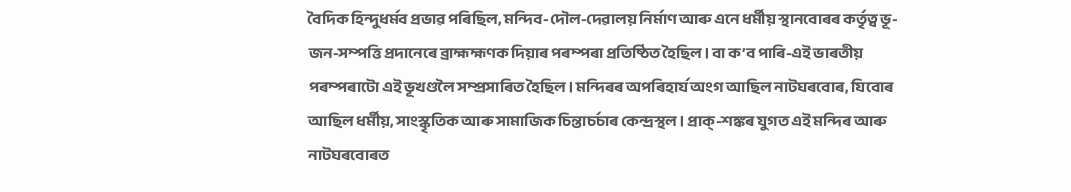বৈদিক হিন্দুধর্মব প্রভাৱ পৰিছিল, মন্দিব-দৌল-দেৱালয় নির্মাণ আৰু এনে ধর্মীয় স্থানবোৰৰ কর্তৃত্ব ভূ-জন-সম্পত্তি প্রদানেৰে ব্ৰাহ্মহ্মণক দিয়াৰ পৰম্পৰা প্রতিষ্ঠিত হৈছিল। বা ক’ব পাৰি-এই ভাৰতীয় পৰম্পৰাটো এই ভূখণ্ডলৈ সম্প্ৰসাৰিত হৈছিল। মন্দিৰৰ অপৰিহাৰ্য অংগ আছিল নাটঘৰবোৰ, যিবোৰ আছিল ধর্মীয়, সাংস্কৃতিক আৰু সামাজিক চিন্তাচর্চাৰ কেন্দ্রস্থল। প্রাক্-শঙ্কৰ যুগত এই মন্দিৰ আৰু নাটঘৰবোৰত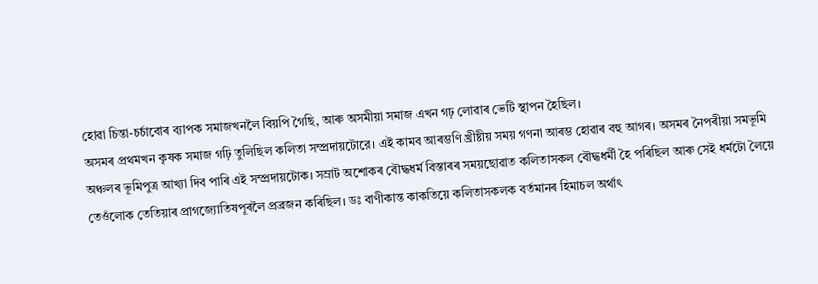হোৱা চিন্তা-চৰ্চাবোৰ ব্যাপক সমাজখনলৈ বিয়পি গৈছি, আৰু অসমীয়া সমাজ এখন গঢ় লোৱাৰ ভেটি স্থাপন হৈছিল।
অসমৰ প্ৰথমখন কৃষক সমাজ গঢ়ি তুলিছিল কলিতা সম্প্রদায়টোরে। এই কামব আৰম্ভণি খ্ৰীষ্টীয় সময় গণনা আৰম্ভ হোৱাৰ বহু আগৰ। অসমৰ নৈপৰীয়া সমভূমি
অঞ্চলৰ ভূমিপুত্র আখ্যা দিব পাৰি এই সম্প্রদায়টোক। সম্রাট অশোকৰ বৌদ্ধধর্ম বিস্তাৰৰ সময়ছোৱাত কলিতাসকল বৌদ্ধধর্মী হৈ পৰিছিল আৰু সেই ধর্মটো লৈয়ে তেওঁলোক তেতিয়াৰ প্ৰাগজ্যোতিষপূৰলৈ প্ৰব্ৰজন কৰিছিল। ডঃ বাণীকান্ত কাকতিয়ে কলিতাসকলক বর্তমানৰ হিমাচল অর্থাৎ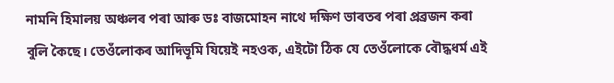নামনি হিমালয় অঞ্চলৰ পৰা আৰু ডঃ বাজমোহন নাথে দক্ষিণ ভাৰতৰ পৰা প্ৰব্ৰজন কৰা বুলি কৈছে। তেওঁলোকৰ আদিভূমি যিয়েই নহওক, এইটো ঠিক যে তেওঁলোকে বৌদ্ধধর্ম এই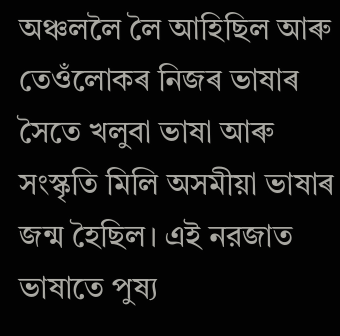অঞ্চললৈ লৈ আহিছিল আৰু তেওঁলোকৰ নিজৰ ভাষাৰ সৈতে খলুবা ভাষা আৰু সংস্কৃতি মিলি অসমীয়া ভাষাৰ জন্ম হৈছিল। এই নরজাত ভাষাতে পুষ্য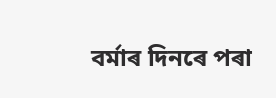বৰ্মাৰ দিনৰে পৰা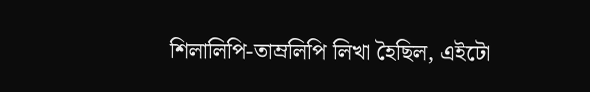শিলালিপি-তাম্রলিপি লিখা হৈছিল, এইটো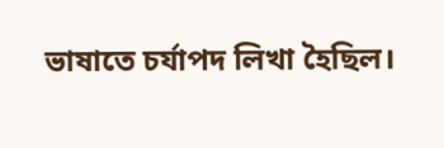ভাষাতে চর্যাপদ লিখা হৈছিল।